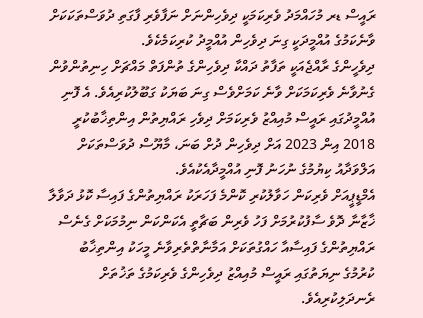ރައީސް ޑރ މުހައްމަދު ވެރިކަމަކީ ދިވެހިންނަށް ނަފާވެރި ފާގަތި ދުވަސްތަކަކަށް ވާނެކަމުގެ އުއްމީދަކީ ގިނަ ދިވެހިން އުއްމީދު ކުރިކަމެކެވެ.
ދިވެހީންގެ ރާއްޖެއަކީ ތަފާތު ދައްކާ ދިވެހިންގެ ތުންފަތް މައްޗަށް ހިނިތުންވުން ގެނުވާނެ ވެރިކަމަކަށް ވާނެ ކަމަށްވެސް ގިނަ ބަޔަކު ގަބޫލުކުރިއެވެ. އެ ފޮނި އުއްމީދުގައި ރައީސް މުއިއްޒު ވެރިކަމަށް ދިވެހި ރައްޔިތުން އިންތިޚާބުކުރީ 2018 އިން 2023 އަށް ދިވެހިން ދުށް ބަނަ، މާޔޫސް ދުވަސްތަކަށް އަލްވަދާއު ކިޔުމުގެ ނުހަނު ފޮނި އުއްމީދާއެކުއެވެ.
އެމްޑީޕީއަށް ވެރިކަން ހަވާލުކުރި ކޮންމެ ފަހަރަކު ރައްޔިތުންގެ ފައިސާ ކޮޅު ދަވާލާ ޚާޒާނާ ދޮވެ ސާފުކުރުމަށް ފަހު ވެރިން ބަޗާތީ އެކަންކަން ނިމުމަކަށް ގެނެސް ރައްޔިތުންގެ ފައިސާއާ ހައްގުތަކަށް އަމާނާތްތެރިވާނެ މީހަކު އިންތިޚާބު ކުރުމުގެ ނިޔަތުގައި ރައީސް މުއިއްޒު ދިވެހިންގެ ވެރިކަމުގެ ތަޚުތަށް ރެނދަލިކުރިއެވެ.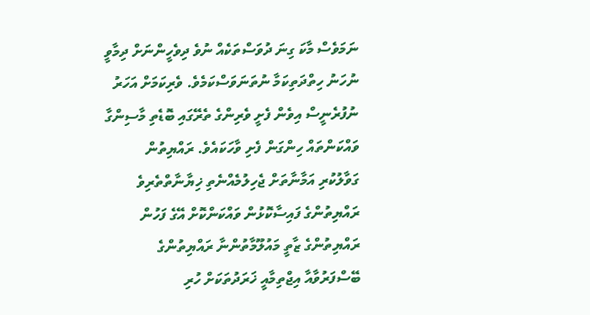ނަމަވެސް މާކަ ގިނަ ދުވަސްތަކެއް ނުވެ ދިވެހީންނަށް ދިމާވީ ނުހަނު ހިތްދަތިކަމާ ނުތަނަވަސްކަމެވެ. ވެރިކަމަށް އަހަރު ނުފުރެނީސް އިވެން ފެށީ ވެރިންގެ ތެރޭގައި ބޮޑެތި މާސިންގާ ވައްކަންތައް ހިންގަން ފެށި ވާހަކައެވެ. ރައްޔިތުން ގަވާލުކުރި އަމާނާތަށް ޖެހިލުމެއްނެތި ޚިޔާނާތްތެރިވެ ރައްޔިތުންގެ ފައިސާކޮޅުން ވައްކަންކޮށް އޭގެ ފަހުން ރައްޔިތުންގެ ޒާތީ މައުލޫމާތުންނާ ރައްޔިތުންގެ ބޭސްފަރުވާއާ އިޖްތިމާއީ ޚަރަދުތަކަށް ހުރި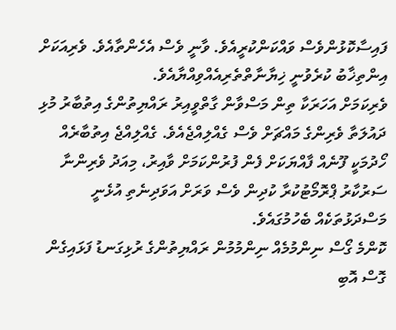ފައިސާކޮޅުންވެސް ވައްކަންކުރީއެވެ. ވާނީ ވެސް އެހެންތާއެވެ. ވެރިއަކަށް އިންތިޚާބު ކުރެވުނީ ޚިޔާނާތްތެރިއެއްވިއްޔާއެވެ.
ވެރިކަމަށް އަހަރަކާ ތިން މަސްވާން ގާތްވީއިރު ރައްޔިތުންގެ އިތުބާރު މުޅި ދައުލަތާ ވެރިންގެ މައްޗަށް ވެސް ގެއްލިއްޖެއެވެ. ގެއްލިއްޖެ އިތުބާރެއް ހޯދުމަކީ ފޫނެއް ފާއްޔަކަށް ފެން ފުރުންކަމަށް ވާއިރު، މިއަދު ވެރިންނާ ސަރުކާރު ޕްރޮމޯޓުކުރާ ކުދިން ވެސް ވަރަށް އަވަދިނެތި އުޅެނީ މަސްދަޅުތަކެއް ބެހުމުގައެވެ.
ކޮންމެ ގޯސް ނިންމުމެއް ނިންމުމުން ރައްޔިތުންގެ ރުޅިގަނޑު ފަޅައިގެން ގޮސް އޮބި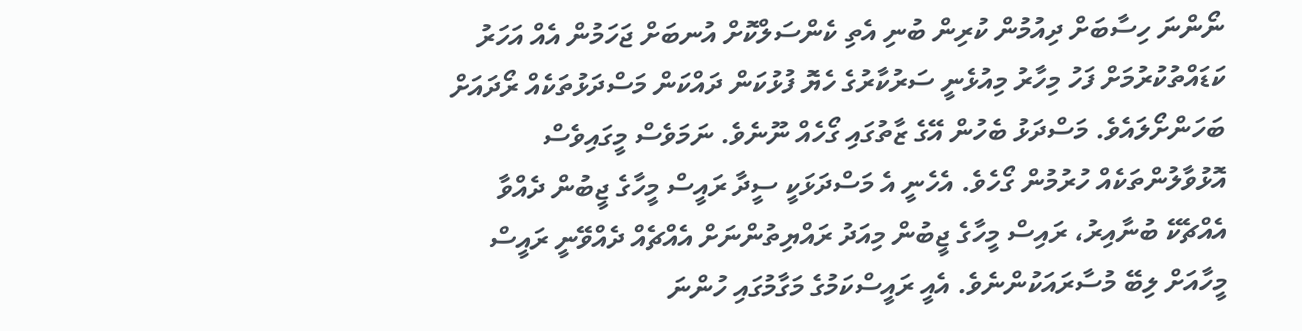ނޯންނަ ހިސާބަށް ދިއުމުން ކުރިން ބުނި އެތި ކެންސަލްކޮށް އުނބަށް ޖަހަމުން އެއް އަހަރު ކަޑައްތުކުރުމަށް ފަހު މިހާރު މިއުޅެނީ ސަރުކާރުގެ ހެޔޮ ފުޅުކަން ދައްކަން މަސްދަޅުތަކެއް ރޯދައަށް ބަހަންށޯލައެވެ. މަސްދަޅު ބެހުން އޭގެ ޒާތުގައި ގޯހެއް ނޫނެވެ. ނަމަވެސް މީގައިވެސް އޮޅުވާލުންތަކެއް ހުރުމުން ގޯހެވެ. އެހެނީ އެ މަސްދަޅަކީ ސީދާ ރައީސް މީހާގެ ޖީބުން ދެއްވާ އެއްޗެކޭ ބުނާއިރު، ރައިސް މީހާގެ ޖީބުން މިއަދު ރައްޔިތުންނަށް އެއްޗެއް ދެއްވޭނީ ރައީސް މީހާއަށް ލިބޭ މުސާރައަކުންނެވެ. އެއީ ރައީސްކަމުގެ މަގާމުގައި ހުންނަ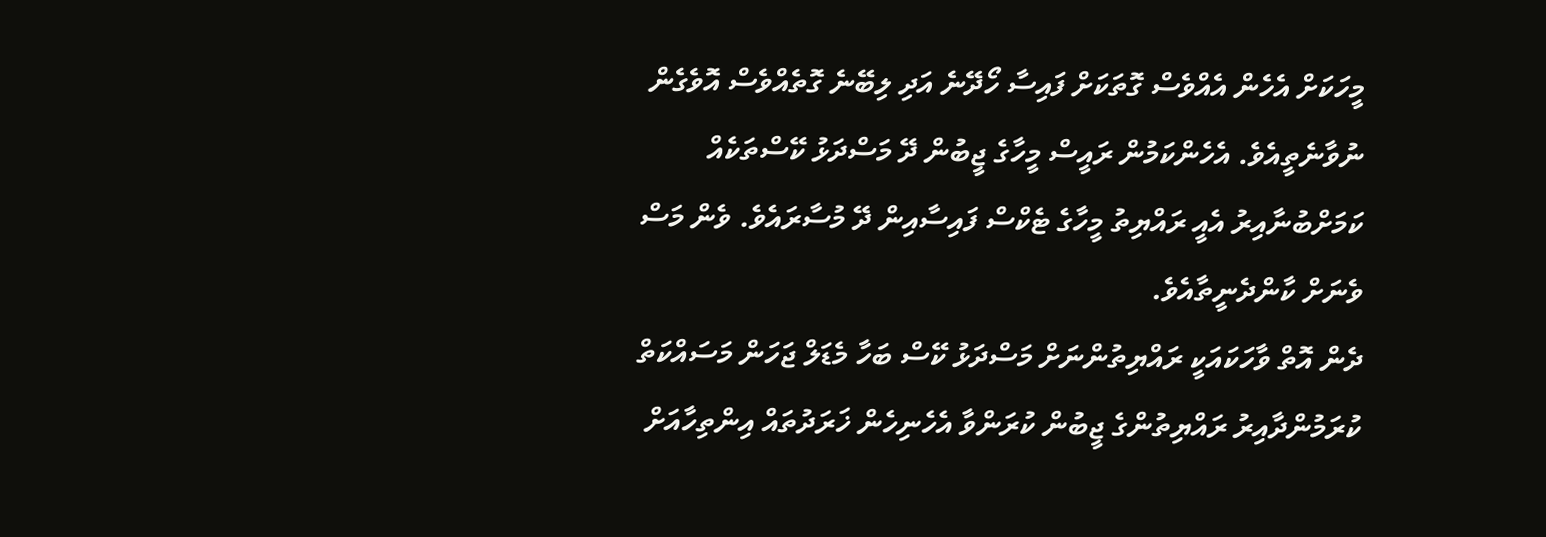މީހަކަށް އެހެން އެއްވެސް ގޮތަކަށް ފައިސާ ހޯދޭނެ އަދި ލިބޭނެ ގޮތެއްވެސް އޮވެގެން ނުވާނެތީއެވެ. އެހެންކަމުން ރައީސް މީހާގެ ޖީބުން ދޭ މަސްދަޅު ކޭސްތަކެއް ކަމަށްބުނާއިރު އެއީ ރައްޔިތު މީހާގެ ޓެކްސް ފައިސާއިން ދޭ މުސާރައެވެ. ވެން މަސް ވެނަށް ކާންދެނީތާއެވެ.
ދެން އޮތް ވާހަކައަކީ ރައްޔިތުންނަށް މަސްދަޅު ކޭސް ބަހާ މެޑަލް ޖަހަން މަސައްކަތް ކުރަމުންދާއިރު ރައްޔިތުންގެ ޖީބުން ކުރަންވާ އެހެނިހެން ޚަރަދުތައް އިންތިހާއަށް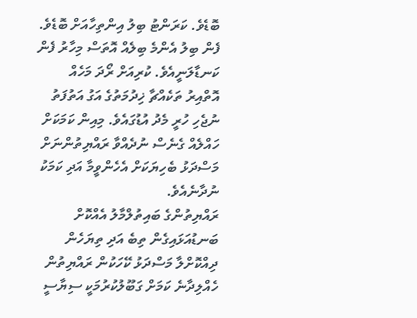ބޮޑެވެ. ކަރަންޓު ބިލު އިންތިހާއަށް ބޮޑެވެ. ފެން ބިލު އެންމެ ބިލެއް އޮތަސް މިހާރު ފެން ކަނޑާލަނީއެވެ. ކުރިއަށް ރޯދަ މަހެއް އޮތްއިރު ތަކެއްޗާ ޚިދުމަތުގެ އަގު އަތުފަތު ނުޖެހި ހުރީ މެދު އުޑުގައެވެ. މިއިން ކަމަކަށް ހައްލެއް ގެނެސް ނުދެއްވާ ރައްޔިތުންނަށް މަސްދަޅު ބެހިޔަކަށް އެހެންވީމާ އަދި ކަމަކު ނުދާނެއެވެ.
ރައްޔިތުންގެ ބައިތުލްމާލު އެއްކޮށް ބަނޑުއަޅައިގެން ތިބެ އަދި ތިޔަހެން ދިއްކޮށްލާ މަސްދަޅު ކޭހަކުން ރައްޔިތުން ހެއްލިދާނެ ކަމަށް ގަބޫލުކުރުމަކީ ސިޔާސީ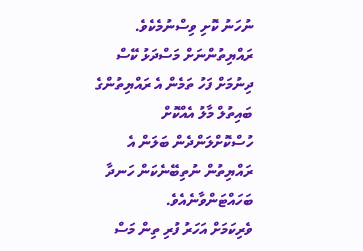ނުހަނު ކޮށި ވިސްނުމެކެވެ. ރައްޔިތުންނަށް މަސްދަޅު ކޭސް ދިނުމަށް ފަހު ތަމެން އެ ރައްޔިތުންގެ ބައިތުލް މާލު އެއްކޮށް ހުސްކޮށްލަންދެން ބަލަން އެ ރައްޔިތުން ނުތިބޭނެކަން ހަނދާ ބަހައްޓަންވާނެއެވެ.
ވެރިކަމަށް އަހަރު ފުރި ތިން މަސް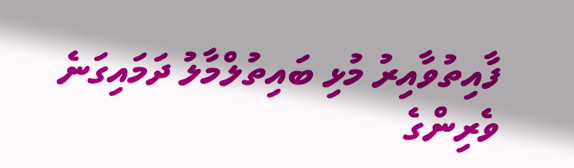ފާއިތުވާއިރު މުޅި ބައިތުލްމާލު ދަމައިގަނެ ވެރިންގެ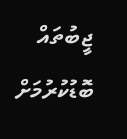ޖީބުތައް ބޮޑުކުރުމަށް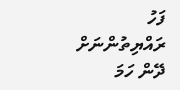ފަހު ރައްޔިތުންނަށް ދޭން ހަމަ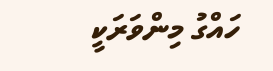ހައްގު މިންވަރަކީ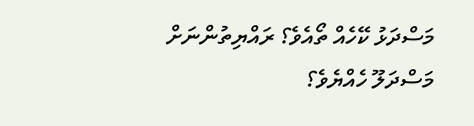މަސްދަޅު ކޭހެއް ތޯއެވެ؟ ރައްޔިތުންނަށް މަސްދަލޫ ހެއްޔެވެ؟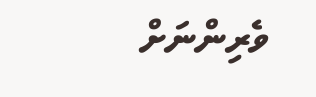ވެރިންނަށް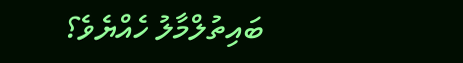ބައިތުލްމާލު ހެއްޔެވެ؟